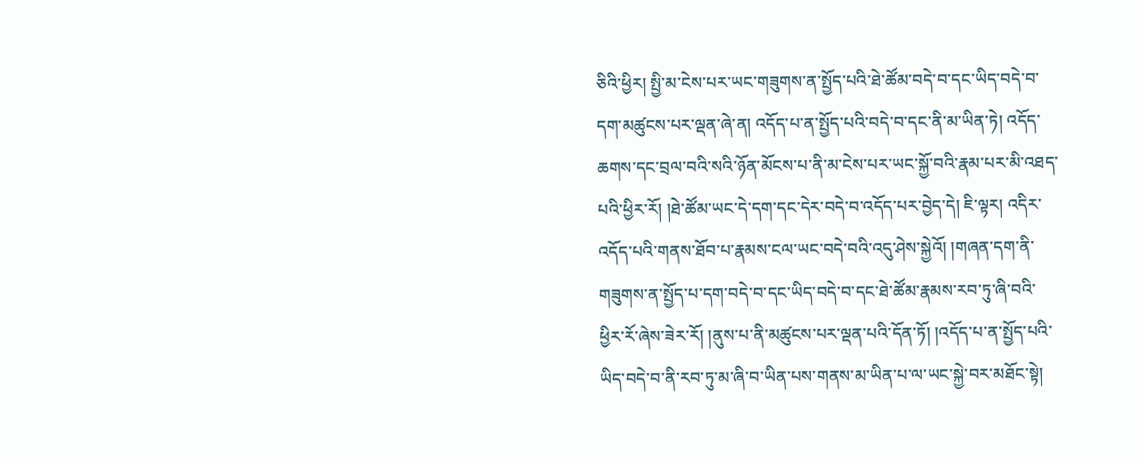ཅིའི་ཕྱིར། སྤྱི་མ་ངེས་པར་ཡང་གཟུགས་ན་སྤྱོད་པའི་ཐེ་ཚོམ་བདེ་བ་དང་ཡིད་བདེ་བ་དག་མཚུངས་པར་ལྡན་ཞེ་ན། འདོད་པ་ན་སྤྱོད་པའི་བདེ་བ་དང་ནི་མ་ཡིན་ཏེ། འདོད་ཆགས་དང་བྲལ་བའི་སའི་ཉོན་མོངས་པ་ནི་མ་ངེས་པར་ཡང་སྐྱོ་བའི་རྣམ་པར་མི་འཐད་པའི་ཕྱིར་རོ། །ཐེ་ཚོམ་ཡང་དེ་དག་དང་དེར་བདེ་བ་འདོད་པར་བྱེད་དེ། ཇི་ལྟར། འདིར་འདོད་པའི་གནས་ཐོབ་པ་རྣམས་ངལ་ཡང་བདེ་བའི་འདུ་ཤེས་སྐྱེའོ། །གཞན་དག་ནི་གཟུགས་ན་སྤྱོད་པ་དག་བདེ་བ་དང་ཡིད་བདེ་བ་དང་ཐེ་ཚོམ་རྣམས་རབ་ཏུ་ཞི་བའི་ཕྱིར་རོ་ཞེས་ཟེར་རོ། །ནུས་པ་ནི་མཚུངས་པར་ལྡན་པའི་དོན་ཏོ། །འདོད་པ་ན་སྤྱོད་པའི་ཡིད་བདེ་བ་ནི་རབ་ཏུ་མ་ཞི་བ་ཡིན་པས་གནས་མ་ཡིན་པ་ལ་ཡང་སྐྱེ་བར་མཐོང་སྟེ།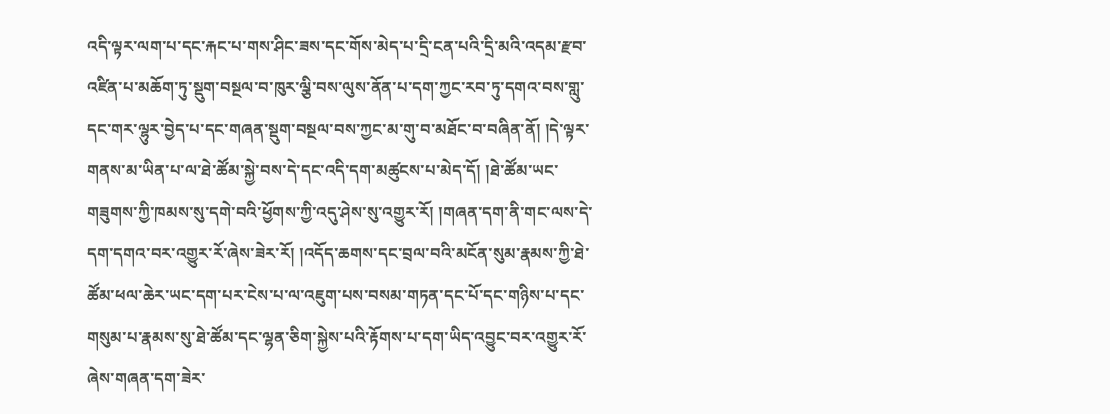འདི་ལྟར་ལག་པ་དང་རྐང་པ་གས་ཤིང་ཟས་དང་གོས་མེད་པ་དྲི་ངན་པའི་དྲི་མའི་འདམ་རྫབ་འཛིན་པ་མཆོག་ཏུ་སྡུག་བསྔལ་བ་ཁུར་ལྕི་བས་ལུས་ནོན་པ་དག་ཀྱང་རབ་ཏུ་དགའ་བས་གླུ་དང་གར་ལྷུར་བྱེད་པ་དང་གཞན་སྡུག་བསྔལ་བས་ཀྱང་མ་གུ་བ་མཐོང་བ་བཞིན་ནོ། །དེ་ལྟར་གནས་མ་ཡིན་པ་ལ་ཐེ་ཚོམ་སྐྱེ་བས་དེ་དང་འདི་དག་མཚུངས་པ་མེད་དོ། །ཐེ་ཚོམ་ཡང་གཟུགས་ཀྱི་ཁམས་སུ་དགེ་བའི་ཕྱོགས་ཀྱི་འདུ་ཤེས་སུ་འགྱུར་རོ། །གཞན་དག་ནི་གང་ལས་དེ་དག་དགའ་བར་འགྱུར་རོ་ཞེས་ཟེར་རོ། །འདོད་ཆགས་དང་བྲལ་བའི་མངོན་སུམ་རྣམས་ཀྱི་ཐེ་ཚོམ་ཕལ་ཆེར་ཡང་དག་པར་ངེས་པ་ལ་འཇུག་པས་བསམ་གཏན་དང་པོ་དང་གཉིས་པ་དང་གསུམ་པ་རྣམས་སུ་ཐེ་ཚོམ་དང་ལྷན་ཅིག་སྐྱེས་པའི་རྟོགས་པ་དག་ཡིད་འབྱུང་བར་འགྱུར་རོ་ཞེས་གཞན་དག་ཟེར་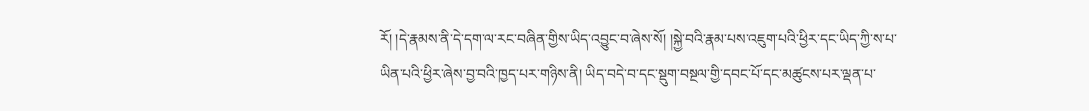རོ། །དེ་རྣམས་ནི་དེ་དག་ལ་རང་བཞིན་གྱིས་ཡིད་འབྱུང་བ་ཞེས་སོ། །སྐྱེ་བའི་རྣམ་པས་འཇུག་པའི་ཕྱིར་དང་ཡིད་ཀྱི་ས་པ་ཡིན་པའི་ཕྱིར་ཞེས་བྱ་བའི་ཁྱད་པར་གཉིས་ནི། ཡིད་བདེ་བ་དང་སྡུག་བསྔལ་གྱི་དབང་པོ་དང་མཚུངས་པར་ལྡན་པ་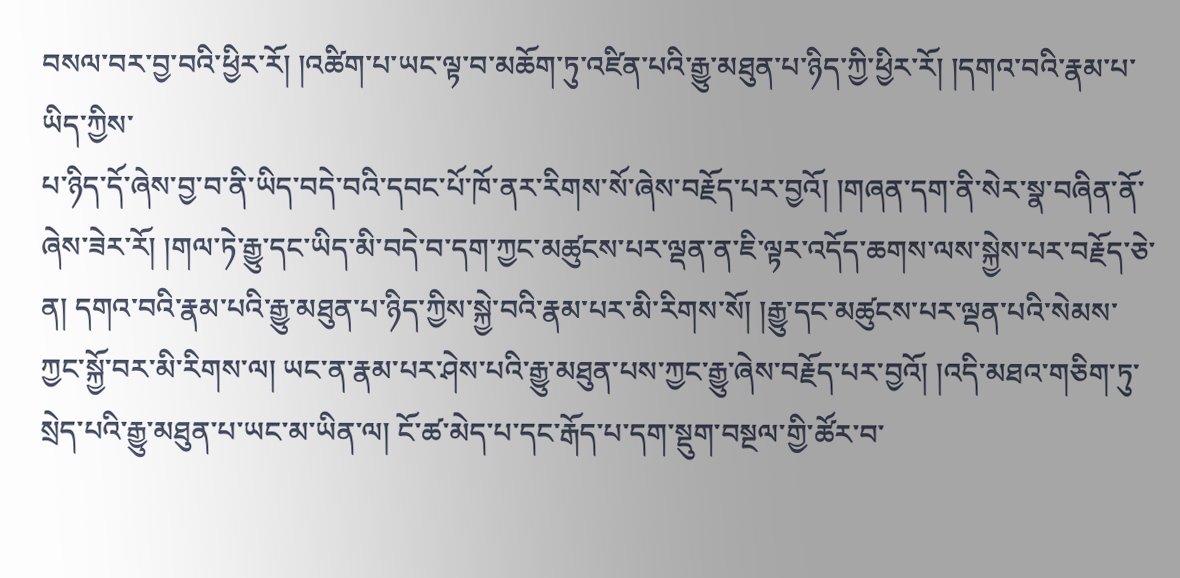བསལ་བར་བྱ་བའི་ཕྱིར་རོ། །འཚིག་པ་ཡང་ལྟ་བ་མཆོག་ཏུ་འཛིན་པའི་རྒྱུ་མཐུན་པ་ཉིད་ཀྱི་ཕྱིར་རོ། །དགའ་བའི་རྣམ་པ་ཡིད་ཀྱིས་
པ་ཉིད་དོ་ཞེས་བྱ་བ་ནི་ཡིད་བདེ་བའི་དབང་པོ་ཁོ་ནར་རིགས་སོ་ཞེས་བརྗོད་པར་བྱའོ། །གཞན་དག་ནི་སེར་སྣ་བཞིན་ནོ་ཞེས་ཟེར་རོ། །གལ་ཏེ་རྒྱུ་དང་ཡིད་མི་བདེ་བ་དག་ཀྱང་མཚུངས་པར་ལྡན་ན་ཇི་ལྟར་འདོད་ཆགས་ལས་སྐྱེས་པར་བརྗོད་ཅེ་ན། དགའ་བའི་རྣམ་པའི་རྒྱུ་མཐུན་པ་ཉིད་ཀྱིས་སྐྱེ་བའི་རྣམ་པར་མི་རིགས་སོ། །རྒྱུ་དང་མཚུངས་པར་ལྡན་པའི་སེམས་ཀྱང་སྐྱོ་བར་མི་རིགས་ལ། ཡང་ན་རྣམ་པར་ཤེས་པའི་རྒྱུ་མཐུན་པས་ཀྱང་རྒྱུ་ཞེས་བརྗོད་པར་བྱའོ། །འདི་མཐའ་གཅིག་ཏུ་སྲེད་པའི་རྒྱུ་མཐུན་པ་ཡང་མ་ཡིན་ལ། ངོ་ཚ་མེད་པ་དང་རྒོད་པ་དག་སྡུག་བསྔལ་གྱི་ཚོར་བ་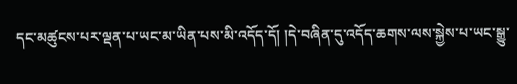དང་མཚུངས་པར་ལྡན་པ་ཡང་མ་ཡིན་པས་མི་འདོད་དོ། །དེ་བཞིན་དུ་འདོད་ཆགས་ལས་སྐྱེས་པ་ཡང་སྒྱུ་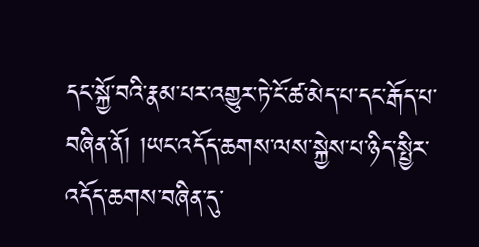དང་སྐྱོ་བའི་རྣམ་པར་འགྱུར་ཏེ་ངོ་ཚ་མེད་པ་དང་རྒོད་པ་བཞིན་ནོ། །ཡང་འདོད་ཆགས་ལས་སྐྱེས་པ་ཉིད་སྤྱིར་འདོད་ཆགས་བཞིན་དུ་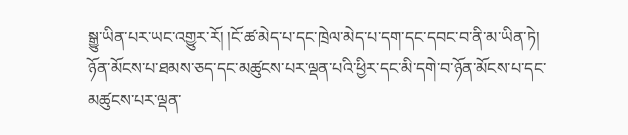སྒྱུ་ཡིན་པར་ཡང་འགྱུར་རོ། །ངོ་ཚ་མེད་པ་དང་ཁྲེལ་མེད་པ་དག་དང་དབང་བ་ནི་མ་ཡིན་ཏེ། ཉོན་མོངས་པ་ཐམས་ཅད་དང་མཚུངས་པར་ལྡན་པའི་ཕྱིར་དང་མི་དགེ་བ་ཉོན་མོངས་པ་དང་མཚུངས་པར་ལྡན་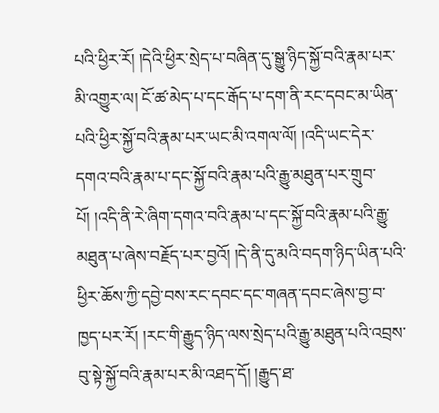པའི་ཕྱིར་རོ། །དེའི་ཕྱིར་སྲེད་པ་བཞིན་དུ་སྒྱུ་ཉིད་སྐྱོ་བའི་རྣམ་པར་མི་འགྱུར་ལ། ངོ་ཚ་མེད་པ་དང་རྒོད་པ་དག་ནི་རང་དབང་མ་ཡིན་པའི་ཕྱིར་སྐྱོ་བའི་རྣམ་པར་ཡང་མི་འགལ་ལོ། །འདི་ཡང་དེར་དགའ་བའི་རྣམ་པ་དང་སྐྱོ་བའི་རྣམ་པའི་རྒྱུ་མཐུན་པར་གྲུབ་པོ། །འདི་ནི་རེ་ཞིག་དགའ་བའི་རྣམ་པ་དང་སྐྱོ་བའི་རྣམ་པའི་རྒྱུ་མཐུན་པ་ཞེས་བརྗོད་པར་བྱའོ། །དེ་ནི་དུ་མའི་བདག་ཉིད་ཡིན་པའི་ཕྱིར་ཆོས་ཀྱི་དབྱེ་བས་རང་དབང་དང་གཞན་དབང་ཞེས་བྱ་བ་ཁྱད་པར་རོ། །རང་གི་རྒྱུད་ཉིད་ལས་སྲེད་པའི་རྒྱུ་མཐུན་པའི་འབྲས་བུ་སྟེ་སྐྱོ་བའི་རྣམ་པར་མི་འཐད་དོ། །རྒྱུད་ཐ་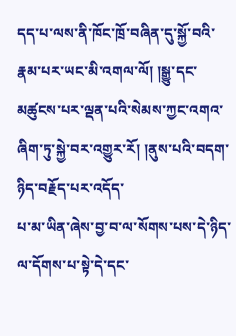དད་པ་ལས་ནི་ཁོང་ཁྲོ་བཞིན་དུ་སྐྱོ་བའི་རྣམ་པར་ཡང་མི་འགལ་ལོ། །སྒྱུ་དང་མཚུངས་པར་ལྡན་པའི་སེམས་ཀྱང་འགའ་ཞིག་ཏུ་སྐྱེ་བར་འགྱུར་རོ། །ནུས་པའི་བདག་ཉིད་བརྗོད་པར་འདོད་
པ་མ་ཡིན་ཞེས་བྱ་བ་ལ་སོགས་པས་དེ་ཉིད་ལ་དོགས་པ་སྟེ་དེ་དང་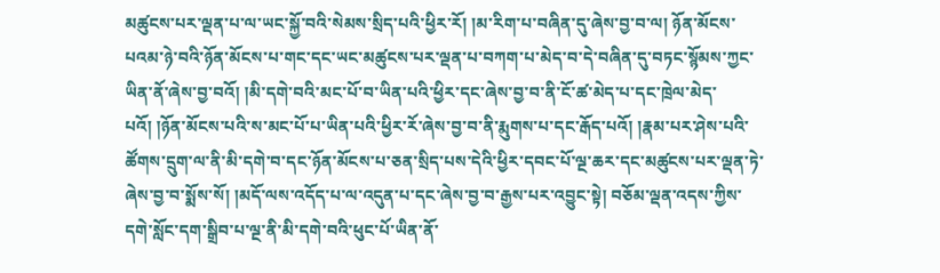མཚུངས་པར་ལྡན་པ་ལ་ཡང་སྐྱོ་བའི་སེམས་སྲིད་པའི་ཕྱིར་རོ། །མ་རིག་པ་བཞིན་དུ་ཞེས་བྱ་བ་ལ། ཉོན་མོངས་པའམ་ཉེ་བའི་ཉོན་མོངས་པ་གང་དང་ཡང་མཚུངས་པར་ལྡན་པ་བཀག་པ་མེད་བ་དེ་བཞིན་དུ་བཏང་སྙོམས་ཀྱང་ཡིན་ནོ་ཞེས་བྱ་བའོ། །མི་དགེ་བའི་མང་པོ་བ་ཡིན་པའི་ཕྱིར་དང་ཞེས་བྱ་བ་ནི་ངོ་ཚ་མེད་པ་དང་ཁྲེལ་མེད་པའོ། །ཉོན་མོངས་པའི་ས་མང་པོ་པ་ཡིན་པའི་ཕྱིར་རོ་ཞེས་བྱ་བ་ནི་རྨུགས་པ་དང་རྒོད་པའོ། །རྣམ་པར་ཤེས་པའི་ཚོགས་དྲུག་ལ་ནི་མི་དགེ་བ་དང་ཉོན་མོངས་པ་ཅན་སྲིད་པས་དེའི་ཕྱིར་དབང་པོ་ལྔ་ཆར་དང་མཚུངས་པར་ལྡན་ཏེ་ཞེས་བྱ་བ་སྨོས་སོ། །མདོ་ལས་འདོད་པ་ལ་འདུན་པ་དང་ཞེས་བྱ་བ་རྒྱས་པར་འབྱུང་སྟེ། བཅོམ་ལྡན་འདས་ཀྱིས་དགེ་སློང་དག་སྒྲིབ་པ་ལྔ་ནི་མི་དགེ་བའི་ཕུང་པོ་ཡིན་ནོ་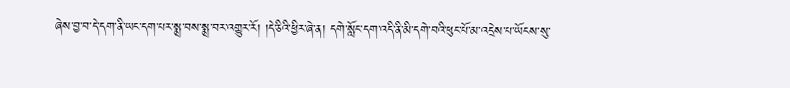ཞེས་བྱ་བ་དེ་དག་ནི་ཡང་དག་པར་སྨྲ་བས་སྨྲ་བར་འགྱུར་རོ། །དེ་ཅིའི་ཕྱིར་ཞེ་ན། དགེ་སློང་དག་འདི་ནི་མི་དགེ་བའི་ཕུང་པོ་མ་འདྲེས་པ་ཡོངས་སུ་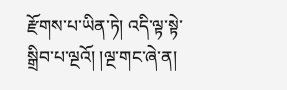རྫོགས་པ་ཡིན་ཏེ། འདི་ལྟ་སྟེ་སྒྲིབ་པ་ལྔའོ། །ལྔ་གང་ཞེ་ན།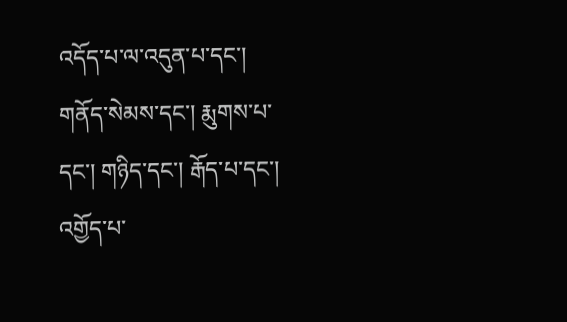འདོད་པ་ལ་འདུན་པ་དང་། གནོད་སེམས་དང་། རྨུགས་པ་དང་། གཉིད་དང་། རྒོད་པ་དང་། འགྱོད་པ་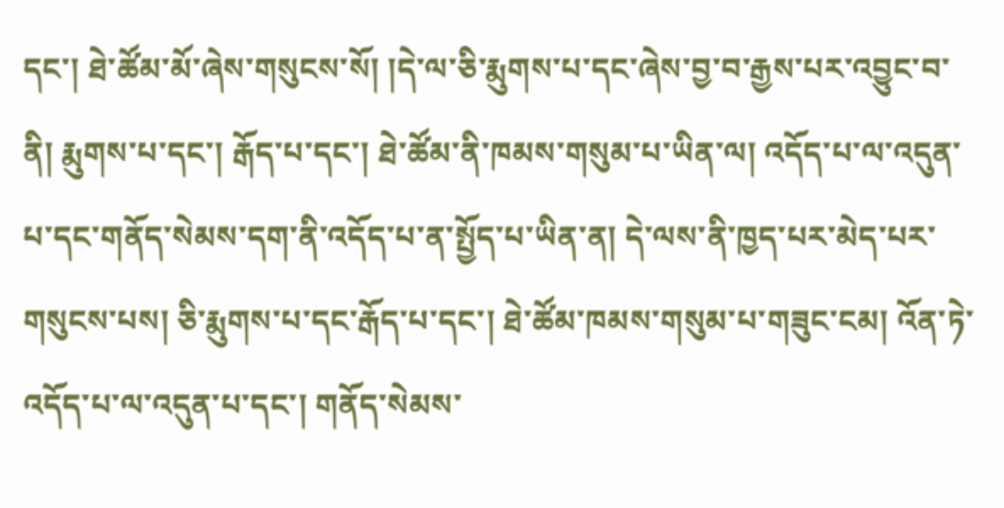དང་། ཐེ་ཚོམ་མོ་ཞེས་གསུངས་སོ། །དེ་ལ་ཅི་རྨུགས་པ་དང་ཞེས་བྱ་བ་རྒྱས་པར་འབྱུང་བ་ནི། རྨུགས་པ་དང་། རྒོད་པ་དང་། ཐེ་ཚོམ་ནི་ཁམས་གསུམ་པ་ཡིན་ལ། འདོད་པ་ལ་འདུན་པ་དང་གནོད་སེམས་དག་ནི་འདོད་པ་ན་སྤྱོད་པ་ཡིན་ན། དེ་ལས་ནི་ཁྱད་པར་མེད་པར་གསུངས་པས། ཅི་རྨུགས་པ་དང་རྒོད་པ་དང་། ཐེ་ཚོམ་ཁམས་གསུམ་པ་གཟུང་ངམ། འོན་ཏེ་འདོད་པ་ལ་འདུན་པ་དང་། གནོད་སེམས་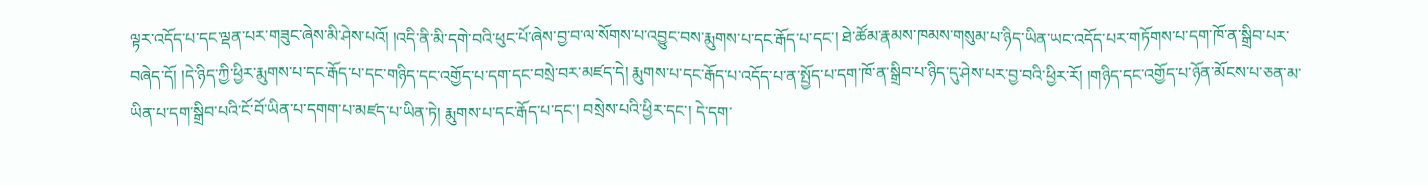ལྟར་འདོད་པ་དང་ལྡན་པར་གཟུང་ཞེས་མི་ཤེས་པའོ། །འདི་ནི་མི་དགེ་བའི་ཕུང་པོ་ཞེས་བྱ་བ་ལ་སོགས་པ་འབྱུང་བས་རྨུགས་པ་དང་རྒོད་པ་དང་། ཐེ་ཚོམ་རྣམས་ཁམས་གསུམ་པ་ཉིད་ཡིན་ཡང་འདོད་པར་གཏོགས་པ་དག་ཁོ་ན་སྒྲིབ་པར་བཞེད་དོ། །དེ་ཉིད་ཀྱི་ཕྱིར་རྨུགས་པ་དང་རྒོད་པ་དང་གཉིད་དང་འགྱོད་པ་དག་དང་བསྲེ་བར་མཛད་དེ། རྨུགས་པ་དང་རྒོད་པ་འདོད་པ་ན་སྤྱོད་པ་དག་ཁོ་ན་སྒྲིབ་པ་ཉིད་དུ་ཤེས་པར་བྱ་བའི་ཕྱིར་རོ། །གཉིད་དང་འགྱོད་པ་ཉོན་མོངས་པ་ཅན་མ་
ཡིན་པ་དག་སྒྲིབ་པའི་ངོ་བོ་ཡིན་པ་དགག་པ་མཛད་པ་ཡིན་ཏེ། རྨུགས་པ་དང་རྒོད་པ་དང་། བསྲེས་པའི་ཕྱིར་དང་། དེ་དག་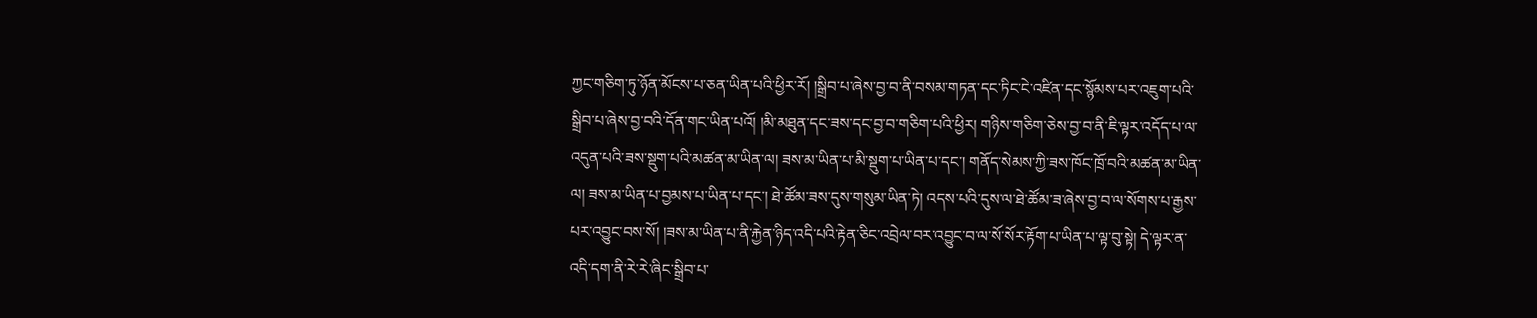ཀྱང་གཅིག་ཏུ་ཉོན་མོངས་པ་ཅན་ཡིན་པའི་ཕྱིར་རོ། །སྒྲིབ་པ་ཞེས་བྱ་བ་ནི་བསམ་གཏན་དང་ཏིང་ངེ་འཛིན་དང་སྙོམས་པར་འཇུག་པའི་སྒྲིབ་པ་ཞེས་བྱ་བའི་དོན་གང་ཡིན་པའོ། །མི་མཐུན་དང་ཟས་དང་བྱ་བ་གཅིག་པའི་ཕྱིར། གཉིས་གཅིག་ཅེས་བྱ་བ་ནི་ཇི་ལྟར་འདོད་པ་ལ་འདུན་པའི་ཟས་སྡུག་པའི་མཚན་མ་ཡིན་ལ། ཟས་མ་ཡིན་པ་མི་སྡུག་པ་ཡིན་པ་དང་། གནོད་སེམས་ཀྱི་ཟས་ཁོང་ཁྲོ་བའི་མཚན་མ་ཡིན་ལ། ཟས་མ་ཡིན་པ་བྱམས་པ་ཡིན་པ་དང་། ཐེ་ཚོམ་ཟས་དུས་གསུམ་ཡིན་ཏེ། འདས་པའི་དུས་ལ་ཐེ་ཚོམ་ཟ་ཞེས་བྱ་བ་ལ་སོགས་པ་རྒྱས་པར་འབྱུང་བས་སོ། །ཟས་མ་ཡིན་པ་ནི་རྐྱེན་ཉིད་འདི་པའི་རྟེན་ཅིང་འབྲེལ་བར་འབྱུང་བ་ལ་སོ་སོར་རྟོག་པ་ཡིན་པ་ལྟ་བུ་སྟེ། དེ་ལྟར་ན་འདི་དག་ནི་རེ་རེ་ཞིང་སྒྲིབ་པ་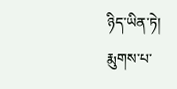ཉིད་ཡིན་ཏེ། རྨུགས་པ་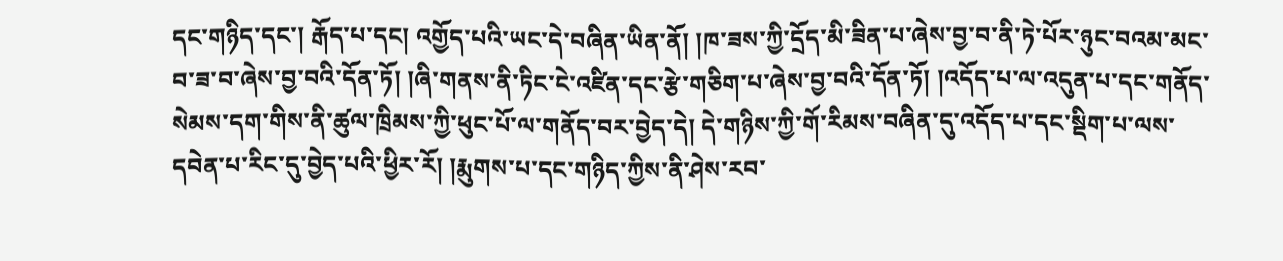དང་གཉིད་དང་། རྒོད་པ་དང། འགྱོད་པའི་ཡང་དེ་བཞིན་ཡིན་ནོ། །ཁ་ཟས་ཀྱི་དྲོད་མི་ཟིན་པ་ཞེས་བྱ་བ་ནི་ཏེ་པོར་ཉུང་བའམ་མང་བ་ཟ་བ་ཞེས་བྱ་བའི་དོན་ཏོ། །ཞི་གནས་ནི་ཏིང་ངེ་འཛིན་དང་རྩེ་གཅིག་པ་ཞེས་བྱ་བའི་དོན་ཏོ། །འདོད་པ་ལ་འདུན་པ་དང་གནོད་སེམས་དག་གིས་ནི་ཚུལ་ཁྲིམས་ཀྱི་ཕུང་པོ་ལ་གནོད་བར་བྱེད་དེ། དེ་གཉིས་ཀྱི་གོ་རིམས་བཞིན་དུ་འདོད་པ་དང་སྡིག་པ་ལས་དབེན་པ་རིང་དུ་བྱེད་པའི་ཕྱིར་རོ། །རྨུགས་པ་དང་གཉིད་ཀྱིས་ནི་ཤེས་རབ་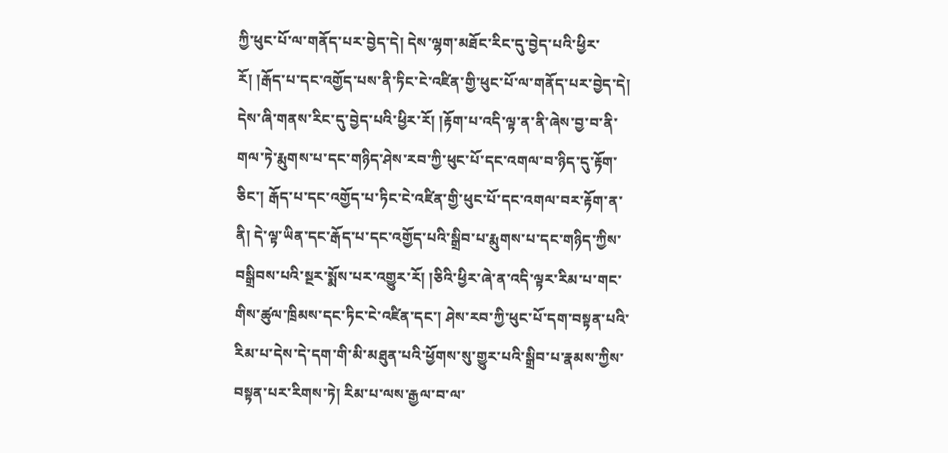ཀྱི་ཕུང་པོ་ལ་གནོད་པར་བྱེད་དེ། དེས་ལྷག་མཐོང་རིང་དུ་བྱེད་པའི་ཕྱིར་རོ། །རྒོད་པ་དང་འགྱོད་པས་ནི་ཏིང་ངེ་འཛིན་གྱི་ཕུང་པོ་ལ་གནོད་པར་བྱེད་དེ། དེས་ཞི་གནས་རིང་དུ་བྱེད་པའི་ཕྱིར་རོ། །རྟོག་པ་འདི་ལྟ་ན་ནི་ཞེས་བྱ་བ་ནི་གལ་ཏེ་རྨུགས་པ་དང་གཉིད་ཤེས་རབ་ཀྱི་ཕུང་པོ་དང་འགལ་བ་ཉིད་དུ་རྟོག་ཅིང་། རྒོད་པ་དང་འགྱོད་པ་ཏིང་ངེ་འཛིན་གྱི་ཕུང་པོ་དང་འགལ་བར་རྟོག་ན་ནི། དེ་ལྟ་ཡིན་དང་རྒོད་པ་དང་འགྱོད་པའི་སྒྲིབ་པ་རྨུགས་པ་དང་གཉིད་ཀྱིས་བསྒྲིབས་པའི་སྔར་སྨོས་པར་འགྱུར་རོ། །ཅིའི་ཕྱིར་ཞེ་ན་འདི་ལྟར་རིམ་པ་གང་གིས་ཚུལ་ཁྲིམས་དང་ཏིང་ངེ་འཛིན་དང་། ཤེས་རབ་ཀྱི་ཕུང་པོ་དག་བསྟན་པའི་རིམ་པ་དེས་དེ་དག་གི་མི་མཐུན་པའི་ཕྱོགས་སུ་གྱུར་པའི་སྒྲིབ་པ་རྣམས་ཀྱིས་བསྟན་པར་རིགས་ཏེ། རིམ་པ་ལས་རྒྱལ་བ་ལ་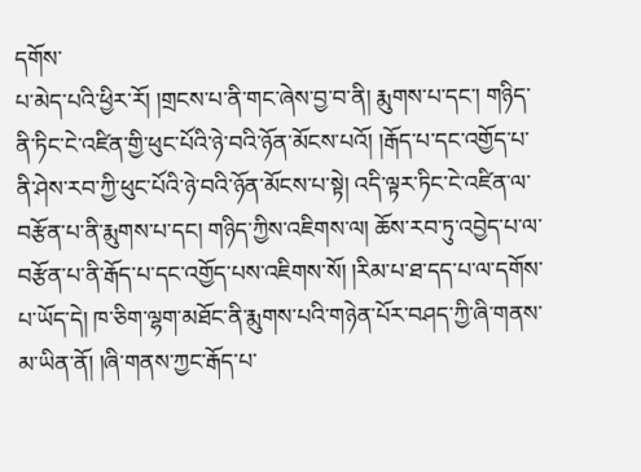དགོས་
པ་མེད་པའི་ཕྱིར་རོ། །གྲངས་པ་ནི་གང་ཞེས་བྱ་བ་ནི། རྨུགས་པ་དང་། གཉིད་ནི་ཏིང་ངེ་འཛིན་གྱི་ཕུང་པོའི་ཉེ་བའི་ཉོན་མོངས་པའོ། །རྒོད་པ་དང་འགྱོད་པ་ནི་ཤེས་རབ་ཀྱི་ཕུང་པོའི་ཉེ་བའི་ཉོན་མོངས་པ་སྟེ། འདི་ལྟར་ཏིང་ངེ་འཛིན་ལ་བརྩོན་པ་ནི་རྨུགས་པ་དང། གཉིད་ཀྱིས་འཇིགས་ལ། ཆོས་རབ་ཏུ་འབྱེད་པ་ལ་བརྩོན་པ་ནི་རྒོད་པ་དང་འགྱོད་པས་འཇིགས་སོ། །རིམ་པ་ཐ་དད་པ་ལ་དགོས་པ་ཡོད་དེ། ཁ་ཅིག་ལྷག་མཐོང་ནི་རྨུགས་པའི་གཉེན་པོར་བཤད་ཀྱི་ཞི་གནས་མ་ཡིན་ནོ། །ཞི་གནས་ཀྱང་རྒོད་པ་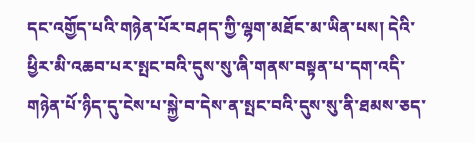དང་འགྱོད་པའི་གཉེན་པོར་བཤད་ཀྱི་ལྷག་མཐོང་མ་ཡིན་པས། དེའི་ཕྱིར་མི་འཆབ་པར་སྤང་བའི་དུས་སུ་ཞི་གནས་བསྟན་པ་དག་འདི་གཉེན་པོ་ཉིད་དུ་ངེས་པ་སྐྱེ་བ་དེས་ན་སྤང་བའི་དུས་སུ་ནི་ཐམས་ཅད་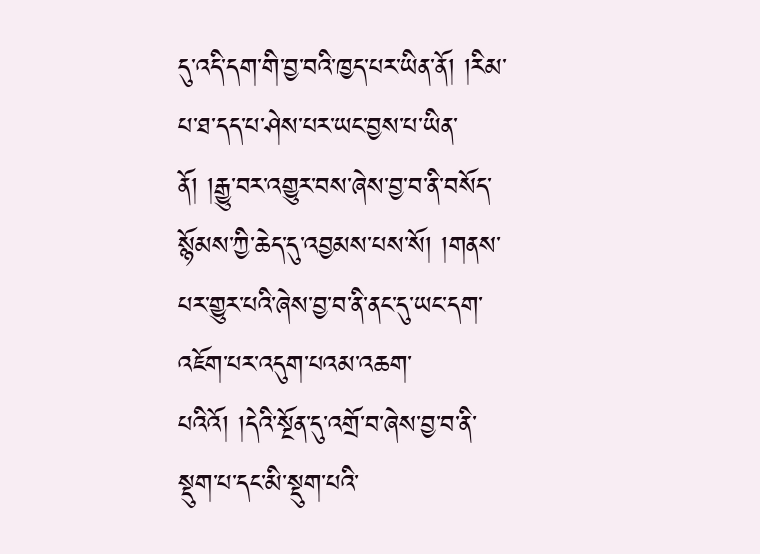དུ་འདི་དག་གི་བྱ་བའི་ཁྱད་པར་ཡིན་ནོ། །རིམ་པ་ཐ་དད་པ་ཤེས་པར་ཡང་བྱས་པ་ཡིན་ནོ། །རྒྱུ་བར་འགྱུར་བས་ཞེས་བྱ་བ་ནི་བསོད་སྙོམས་ཀྱི་ཆེད་དུ་འབྱམས་པས་སོ། །གནས་པར་གྱུར་པའི་ཞེས་བྱ་བ་ནི་ནང་དུ་ཡང་དག་འཇོག་པར་འདུག་པའམ་འཆག་པའིའོ། །དེའི་སྔོན་དུ་འགྲོ་བ་ཞེས་བྱ་བ་ནི་སྡུག་པ་དང་མི་སྡུག་པའི་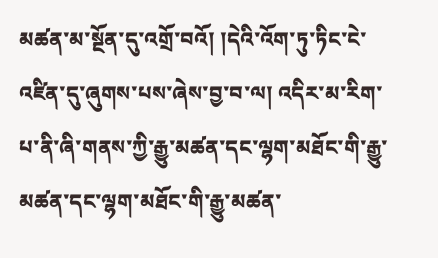མཚན་མ་སྔོན་དུ་འགྲོ་བའོ། །དེའི་འོག་ཏུ་ཏིང་ངེ་འཛིན་དུ་ཞུགས་པས་ཞེས་བྱ་བ་ལ། འདིར་མ་རིག་པ་ནི་ཞི་གནས་ཀྱི་རྒྱུ་མཚན་དང་ལྷག་མཐོང་གི་རྒྱུ་མཚན་དང་ལྷག་མཐོང་གི་རྒྱུ་མཚན་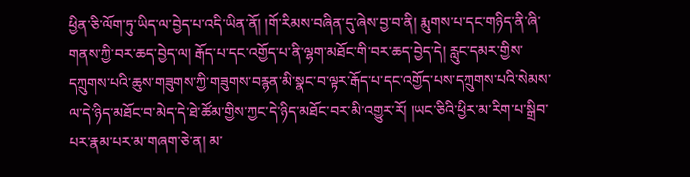ཕྱིན་ཅི་ལོག་ཏུ་ཡིད་ལ་བྱེད་པ་འདི་ཡིན་ནོ། །གོ་རིམས་བཞིན་དུ་ཞེས་བྱ་བ་ནི། རྨུགས་པ་དང་གཉིད་ནི་ཞི་གནས་ཀྱི་བར་ཆད་བྱེད་ལ། རྒོད་པ་དང་འགྱོད་པ་ནི་ལྷག་མཐོང་གི་བར་ཆད་བྱེད་དེ། རླུང་དམར་གྱིས་དཀྲུགས་པའི་ཆུས་གཟུགས་ཀྱི་གཟུགས་བརྙན་མི་སྣང་བ་ལྟར་རྒོད་པ་དང་འགྱོད་པས་དཀྲུགས་པའི་སེམས་ལ་དེ་ཉིད་མཐོང་བ་མེད་དེ་ཐེ་ཚོམ་གྱིས་ཀྱང་དེ་ཉིད་མཐོང་བར་མི་འགྱུར་རོ། །ཡང་ཅིའི་ཕྱིར་མ་རིག་པ་སྒྲིབ་པར་རྣམ་པར་མ་གཞག་ཅེ་ན། མ་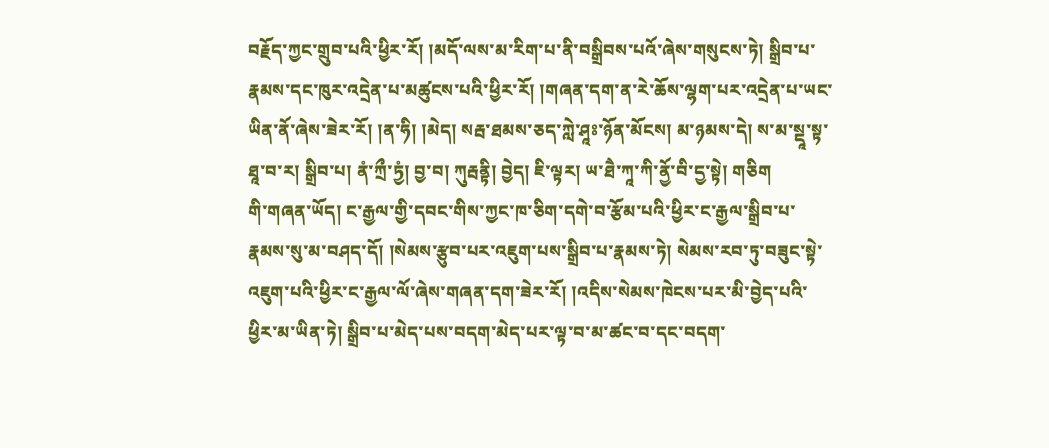བརྗོད་ཀྱང་གྲུབ་པའི་ཕྱིར་རོ། །མདོ་ལས་མ་རིག་པ་ནི་བསྒྲིབས་པའོ་ཞེས་གསུངས་ཏེ། སྒྲིབ་པ་རྣམས་དང་ཁུར་འདྲེན་པ་མཚུངས་པའི་ཕྱིར་རོ། །གཞན་དག་ན་རེ་ཆོས་ལྷག་པར་འདྲེན་པ་ཡང་ཡིན་ནོ་ཞེས་ཟེར་རོ། །ན་ཧི། །མེད། སརྦ་ཐམས་ཅད་ཀླེ་ཤཱཿ་ཉོན་མོངས། མ་ཉམས་དེ། ས་མ་སྡཱ་སྟ་ཐཱ་བ་ར། སྒྲིབ་པ། ནཾ་ཀྲྀ་ཏྱཾ། བྱ་བ། ཀུརྦནྟི། བྱེད། ཇི་ལྟར། ཡ་ཐཻ་ཀཱ་ཀི་ནྱོ་བི་དྱ་སྟེ། གཅིག
གི་གཞན་ཡོད། ང་རྒྱལ་གྱི་དབང་གིས་ཀྱང་ཁ་ཅིག་དགེ་བ་རྩོམ་པའི་ཕྱིར་ང་རྒྱལ་སྒྲིབ་པ་རྣམས་སུ་མ་བཤད་དོ། །སེམས་རྩུབ་པར་འཇུག་པས་སྒྲིབ་པ་རྣམས་ཏེ། སེམས་རབ་ཏུ་བཟུང་སྟེ་འཇུག་པའི་ཕྱིར་ང་རྒྱལ་ལོ་ཞེས་གཞན་དག་ཟེར་རོ། །འདིས་སེམས་ཁེངས་པར་མི་བྱེད་པའི་ཕྱིར་མ་ཡིན་ཏེ། སྒྲིབ་པ་མེད་པས་བདག་མེད་པར་ལྟ་བ་མ་ཚང་བ་དང་བདག་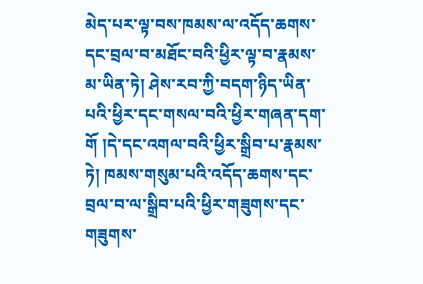མེད་པར་ལྟ་བས་ཁམས་ལ་འདོད་ཆགས་དང་བྲལ་བ་མཐོང་བའི་ཕྱིར་ལྟ་བ་རྣམས་མ་ཡིན་ཏེ། ཤེས་རབ་ཀྱི་བདག་ཉིད་ཡིན་པའི་ཕྱིར་དང་གསལ་བའི་ཕྱིར་གཞན་དག་གོ །དེ་དང་འགལ་བའི་ཕྱིར་སྒྲིབ་པ་རྣམས་ཏེ། ཁམས་གསུམ་པའི་འདོད་ཆགས་དང་བྲལ་བ་ལ་སྒྲིབ་པའི་ཕྱིར་གཟུགས་དང་གཟུགས་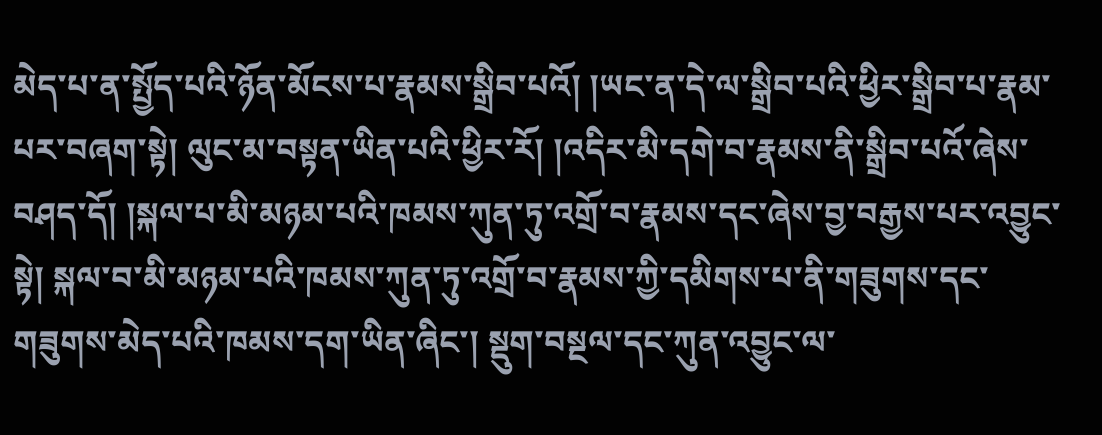མེད་པ་ན་སྤྱོད་པའི་ཉོན་མོངས་པ་རྣམས་སྒྲིབ་པའོ། །ཡང་ན་དེ་ལ་སྒྲིབ་པའི་ཕྱིར་སྒྲིབ་པ་རྣམ་པར་བཞག་སྟེ། ལུང་མ་བསྟན་ཡིན་པའི་ཕྱིར་རོ། །འདིར་མི་དགེ་བ་རྣམས་ནི་སྒྲིབ་པའོ་ཞེས་བཤད་དོ། །སྐལ་པ་མི་མཉམ་པའི་ཁམས་ཀུན་ཏུ་འགྲོ་བ་རྣམས་དང་ཞེས་བྱ་བརྒྱས་པར་འབྱུང་སྟེ། སྐལ་བ་མི་མཉམ་པའི་ཁམས་ཀུན་ཏུ་འགྲོ་བ་རྣམས་ཀྱི་དམིགས་པ་ནི་གཟུགས་དང་གཟུགས་མེད་པའི་ཁམས་དག་ཡིན་ཞིང་། སྡུག་བསྔལ་དང་ཀུན་འབྱུང་ལ་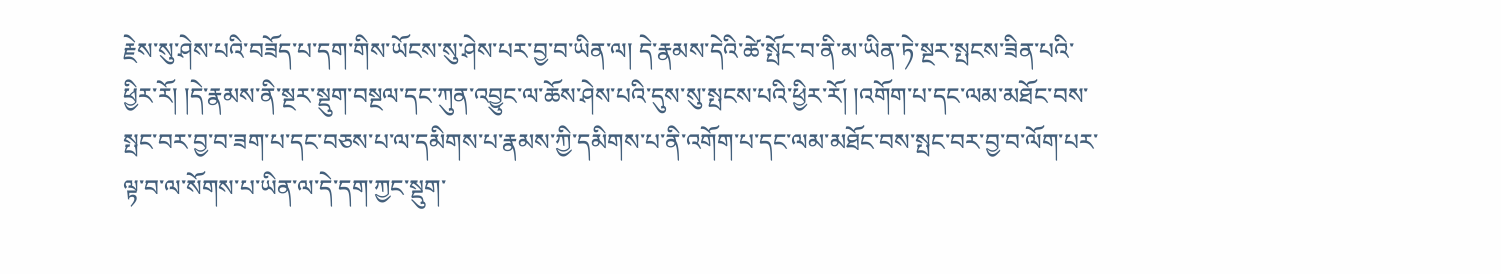རྗེས་སུ་ཤེས་པའི་བཟོད་པ་དག་གིས་ཡོངས་སུ་ཤེས་པར་བྱ་བ་ཡིན་ལ། དེ་རྣམས་དེའི་ཚེ་སྤོང་བ་ནི་མ་ཡིན་ཏེ་སྔར་སྤངས་ཟིན་པའི་ཕྱིར་རོ། །དེ་རྣམས་ནི་སྔར་སྡུག་བསྔལ་དང་ཀུན་འབྱུང་ལ་ཆོས་ཤེས་པའི་དུས་སུ་སྤངས་པའི་ཕྱིར་རོ། །འགོག་པ་དང་ལམ་མཐོང་བས་སྤང་བར་བྱ་བ་ཟག་པ་དང་བཅས་པ་ལ་དམིགས་པ་རྣམས་ཀྱི་དམིགས་པ་ནི་འགོག་པ་དང་ལམ་མཐོང་བས་སྤང་བར་བྱ་བ་ལོག་པར་ལྟ་བ་ལ་སོགས་པ་ཡིན་ལ་དེ་དག་ཀྱང་སྡུག་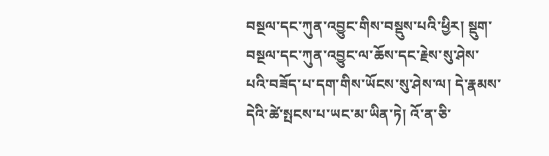བསྔལ་དང་ཀུན་འབྱུང་གིས་བསྡུས་པའི་ཕྱིར། སྡུག་བསྔལ་དང་ཀུན་འབྱུང་ལ་ཆོས་དང་རྗེས་སུ་ཤེས་པའི་བཟོད་པ་དག་གིས་ཡོངས་སུ་ཤེས་ལ། དེ་རྣམས་དེའི་ཚེ་སྤངས་པ་ཡང་མ་ཡིན་ཏེ། འོ་ན་ཅི་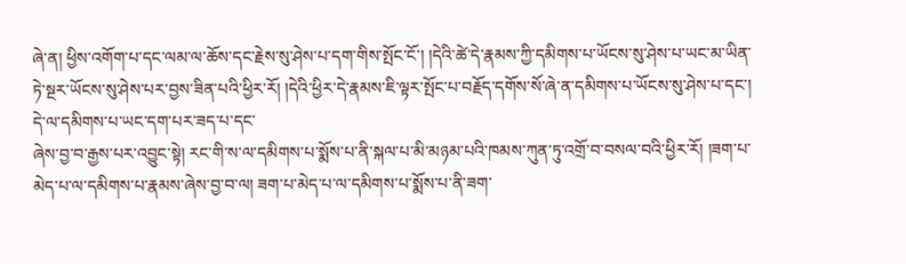ཞེ་ན། ཕྱིས་འགོག་པ་དང་ལམ་ལ་ཆོས་དང་རྗེས་སུ་ཤེས་པ་དག་གིས་སྤོང་ངོ་། །དེའི་ཚེ་དེ་རྣམས་ཀྱི་དམིགས་པ་ཡོངས་སུ་ཤེས་པ་ཡང་མ་ཡིན་ཏེ་སྔར་ཡོངས་སུ་ཤེས་པར་བྱས་ཟིན་པའི་ཕྱིར་རོ། །དེའི་ཕྱིར་དེ་རྣམས་ཇི་ལྟར་སྤོང་པ་བརྗོད་དགོས་སོ་ཞེ་ན་དམིགས་པ་ཡོངས་སུ་ཤེས་པ་དང་། དེ་ལ་དམིགས་པ་ཡང་དག་པར་ཟད་པ་དང་
ཞེས་བྱ་བ་རྒྱས་པར་འབྱུང་སྟེ། རང་གི་ས་ལ་དམིགས་པ་སྨོས་པ་ནི་སྐལ་པ་མི་མཉམ་པའི་ཁམས་ཀུན་ཏུ་འགྲོ་བ་བསལ་བའི་ཕྱིར་རོ། །ཟག་པ་མེད་པ་ལ་དམིགས་པ་རྣམས་ཞེས་བྱ་བ་ལ། ཟག་པ་མེད་པ་ལ་དམིགས་པ་སྨོས་པ་ནི་ཟག་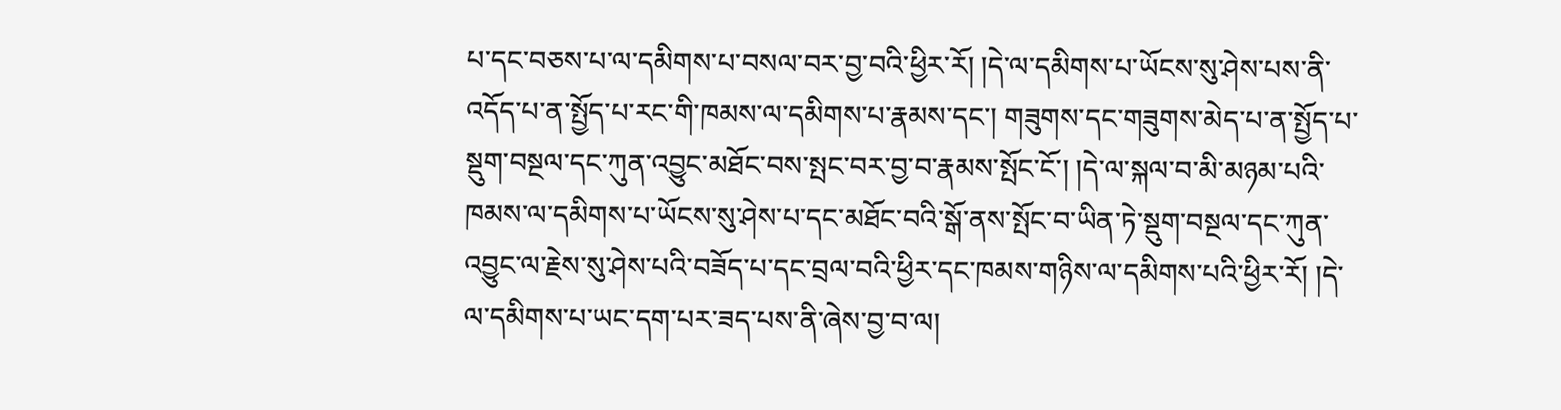པ་དང་བཅས་པ་ལ་དམིགས་པ་བསལ་བར་བྱ་བའི་ཕྱིར་རོ། །དེ་ལ་དམིགས་པ་ཡོངས་སུ་ཤེས་པས་ནི་འདོད་པ་ན་སྤྱོད་པ་རང་གི་ཁམས་ལ་དམིགས་པ་རྣམས་དང་། གཟུགས་དང་གཟུགས་མེད་པ་ན་སྤྱོད་པ་སྡུག་བསྔལ་དང་ཀུན་འབྱུང་མཐོང་བས་སྤང་བར་བྱ་བ་རྣམས་སྤོང་ངོ་། །དེ་ལ་སྐལ་བ་མི་མཉམ་པའི་ཁམས་ལ་དམིགས་པ་ཡོངས་སུ་ཤེས་པ་དང་མཐོང་བའི་སྒོ་ནས་སྤོང་བ་ཡིན་ཏེ་སྡུག་བསྔལ་དང་ཀུན་འབྱུང་ལ་རྗེས་སུ་ཤེས་པའི་བཟོད་པ་དང་བྲལ་བའི་ཕྱིར་དང་ཁམས་གཉིས་ལ་དམིགས་པའི་ཕྱིར་རོ། །དེ་ལ་དམིགས་པ་ཡང་དག་པར་ཟད་པས་ནི་ཞེས་བྱ་བ་ལ།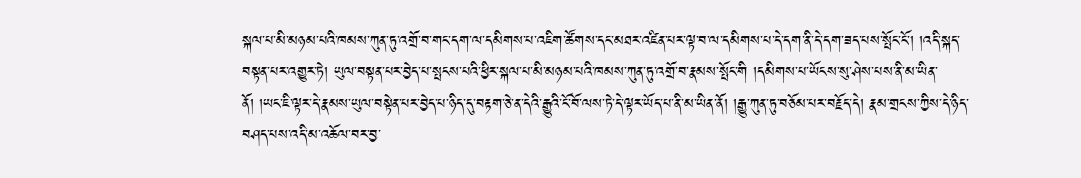སྐལ་པ་མི་མཉམ་པའི་ཁམས་ཀུན་ཏུ་འགྲོ་བ་གང་དག་ལ་དམིགས་པ་འཇིག་ཚོགས་དང་མཐར་འཛིན་པར་ལྟ་བ་ལ་དམིགས་པ་དེ་དག་ནི་དེ་དག་ཟད་པས་སྤོང་ངོ་། །འདི་སྐད་བསྟན་པར་འགྱུར་ཏེ། ཡུལ་བསྟན་པར་བྱེད་པ་སྤངས་པའི་ཕྱིར་སྐལ་པ་མི་མཉམ་པའི་ཁམས་ཀུན་ཏུ་འགྲོ་བ་རྣམས་སྤོང་གི །དམིགས་པ་ཡོངས་སུ་ཤེས་པས་ནི་མ་ཡིན་ནོ། །ཡང་ཇི་ལྟར་དེ་རྣམས་ཡུལ་བསྟེན་པར་བྱེད་པ་ཉིད་དུ་བརྟག་ཅེ་ན་དེའི་རྒྱུའི་ངོ་བོ་ལས་ཏེ་དེ་ལྟར་ཡོད་པ་ནི་མ་ཡིན་ནོ། །རྒྱུ་ཀུན་ཏུ་བཅོམ་པར་བརྗོད་དེ། རྣམ་གྲངས་ཀྱིས་དེ་ཉིད་བཤད་པས་འདི་མ་འཆོལ་བར་བྱ་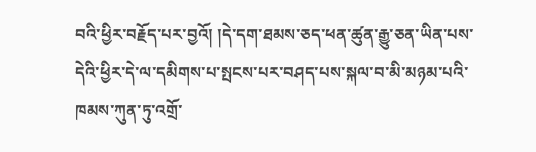བའི་ཕྱིར་བརྗོད་པར་བྱའོ། །དེ་དག་ཐམས་ཅད་ཕན་ཚུན་རྒྱུ་ཅན་ཡིན་པས་དེའི་ཕྱིར་དེ་ལ་དམིགས་པ་སྤངས་པར་བཤད་པས་སྐལ་བ་མི་མཉམ་པའི་ཁམས་ཀུན་ཏུ་འགྲོ་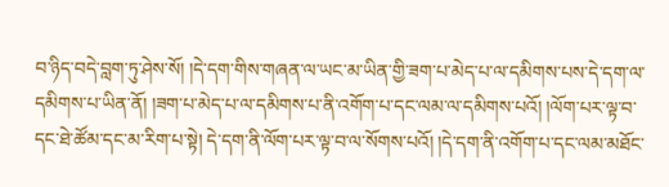བ་ཉིད་བདེ་བླག་ཏུ་ཤེས་སོ། །དེ་དག་གིས་གཞན་ལ་ཡང་མ་ཡིན་གྱི་ཟག་པ་མེད་པ་ལ་དམིགས་པས་དེ་དག་ལ་དམིགས་པ་ཡིན་ནོ། །ཟག་པ་མེད་པ་ལ་དམིགས་པ་ནི་འགོག་པ་དང་ལམ་ལ་དམིགས་པའོ། །ལོག་པར་ལྟ་བ་དང་ཐེ་ཚོམ་དང་མ་རིག་པ་སྟེ། དེ་དག་ནི་ལོག་པར་ལྟ་བ་ལ་སོགས་པའོ། །དེ་དག་ནི་འགོག་པ་དང་ལམ་མཐོང་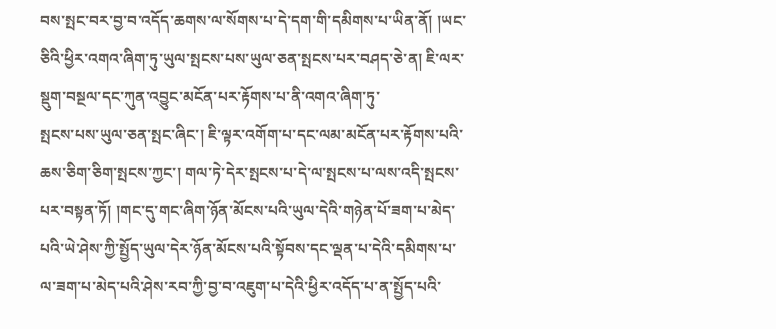བས་སྤང་བར་བྱ་བ་འདོད་ཆགས་ལ་སོགས་པ་དེ་དག་གི་དམིགས་པ་ཡིན་ནོ། །ཡང་ཅིའི་ཕྱིར་འགའ་ཞིག་ཏུ་ཡུལ་སྤངས་པས་ཡུལ་ཅན་སྤངས་པར་བཤད་ཅེ་ན། ཇི་ལར་སྡུག་བསྔལ་དང་ཀུན་འབྱུང་མངོན་པར་རྟོགས་པ་ནི་འགའ་ཞིག་ཏུ་
སྤངས་པས་ཡུལ་ཅན་སྤང་ཞིང་། ཇི་ལྟར་འགོག་པ་དང་ལམ་མངོན་པར་རྟོགས་པའི་ཆས་ཅིག་ཅིག་སྤངས་ཀྱང་། གལ་ཏེ་དེར་སྤངས་པ་དེ་ལ་སྤངས་པ་ལས་འདི་སྤངས་པར་བསྟན་ཏོ། །གང་དུ་གང་ཞིག་ཉོན་མོངས་པའི་ཡུལ་དེའི་གཉེན་པོ་ཟག་པ་མེད་པའི་ཡེ་ཤེས་ཀྱི་སྤྱོད་ཡུལ་དེར་ཉོན་མོངས་པའི་སྟོབས་དང་ལྡན་པ་དེའི་དམིགས་པ་ལ་ཟག་པ་མེད་པའི་ཤེས་རབ་ཀྱི་བྱ་བ་འཇུག་པ་དེའི་ཕྱིར་འདོད་པ་ན་སྤྱོད་པའི་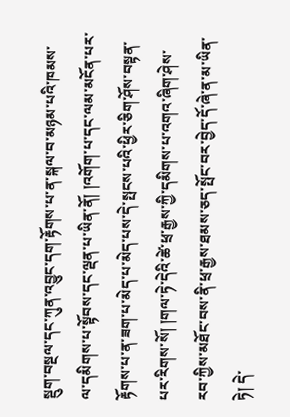སྡུག་བསྔལ་དང་ཀུན་འབྱུང་དག་རྟོགས་པ་ན་སྐལ་བ་མཉམ་པའི་ཁམས་ལ་དམིགས་པ་སྟོབས་དང་ལྡན་པ་ཡིན་ནོ། །འགོག་པ་དང་ལམ་མངོན་པར་རྟོགས་པ་ན་ཟག་པ་མེད་པ་མེད་པས་དེ་སྤངས་པའི་ཕྱིར་ཅིག་ཤོས་བསྟན་པར་རིགས་སོ། །གལ་ཏེ་དེའི་ཚེ་ཕྲ་རྒྱས་ཀྱི་དམིགས་པ་འགའ་ཞིག་ཤེས་རབ་ཀྱིས་མཐོང་བས་ནི་ཕྲ་རྒྱས་ཐམས་ཅད་སྤོང་བར་བྱེད་དོ་ཞེ་ན་མ་ཡིན་ཏེ། དེ་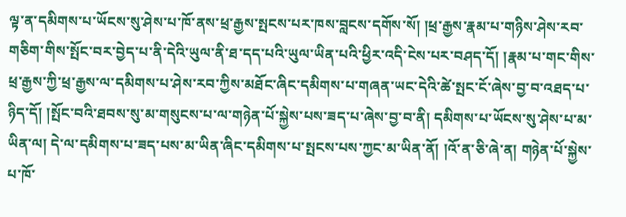ལྟ་ན་དམིགས་པ་ཡོངས་སུ་ཤེས་པ་ཁོ་ནས་ཕྲ་རྒྱས་སྤངས་པར་ཁས་བླངས་དགོས་སོ། །ཕྲ་རྒྱས་རྣམ་པ་གཉིས་ཤེས་རབ་གཅིག་གིས་སྤོང་བར་བྱེད་པ་ནི་དེའི་ཡུལ་ནི་ཐ་དད་པའི་ཡུལ་ཡིན་པའི་ཕྱིར་འདི་ངེས་པར་བཤད་དོ། །རྣམ་པ་གང་གིས་ཕྲ་རྒྱས་ཀྱི་ཕྲ་རྒྱས་ལ་དམིགས་པ་ཤེས་རབ་ཀྱིས་མཐོང་ཞིང་དམིགས་པ་གཞན་ཡང་དེའི་ཚེ་སྤང་ངོ་ཞེས་བྱ་བ་འཐད་པ་ཉིད་དོ། །སྤོང་བའི་ཐབས་སུ་མ་གསུངས་པ་ལ་གཉེན་པོ་སྐྱེས་པས་ཟད་པ་ཞེས་བྱ་བ་ནི། དམིགས་པ་ཡོངས་སུ་ཤེས་པ་མ་ཡིན་ལ། དེ་ལ་དམིགས་པ་ཟད་པས་མ་ཡིན་ཞིང་དམིགས་པ་སྤངས་པས་ཀྱང་མ་ཡིན་ནོ། །འོ་ན་ཅི་ཞེ་ན། གཉེན་པོ་སྐྱེས་པ་ཁོ་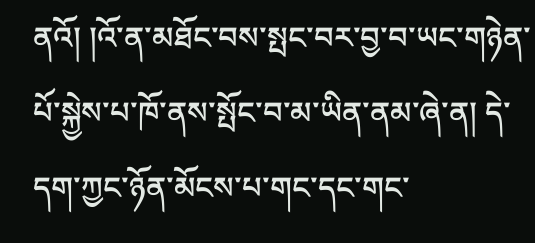ནའོ། །འོ་ན་མཐོང་བས་སྤང་བར་བྱ་བ་ཡང་གཉེན་པོ་སྐྱེས་པ་ཁོ་ནས་སྤོང་བ་མ་ཡིན་ནམ་ཞེ་ན། དེ་དག་ཀྱང་ཉོན་མོངས་པ་གང་དང་གང་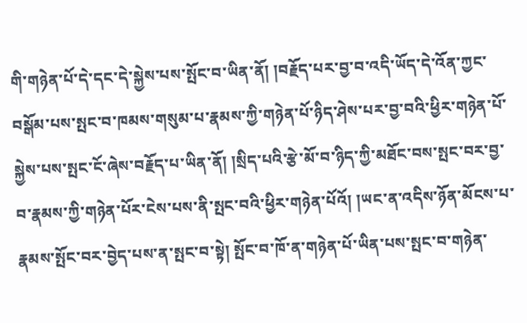གི་གཉེན་པོ་དེ་དང་དེ་སྐྱེས་པས་སྤོང་བ་ཡིན་ནོ། །བརྗོད་པར་བྱ་བ་འདི་ཡོད་དེ་འོན་ཀྱང་བསྒོམ་པས་སྤང་བ་ཁམས་གསུམ་པ་རྣམས་ཀྱི་གཉེན་པོ་ཉིད་ཤེས་པར་བྱ་བའི་ཕྱིར་གཉེན་པོ་སྐྱེས་པས་སྤང་ངོ་ཞེས་བརྗོད་པ་ཡིན་ནོ། །སྲིད་པའི་རྩེ་མོ་བ་ཉིད་ཀྱི་མཐོང་བས་སྤང་བར་བྱ་བ་རྣམས་ཀྱི་གཉེན་པོར་ངེས་པས་ནི་སྤང་བའི་ཕྱིར་གཉེན་པོའོ། །ཡང་ན་འདིས་ཉོན་མོངས་པ་རྣམས་སྤོང་བར་བྱེད་པས་ན་སྤང་བ་སྟེ། སྤོང་བ་ཁོ་ན་གཉེན་པོ་ཡིན་པས་སྤང་བ་གཉེན་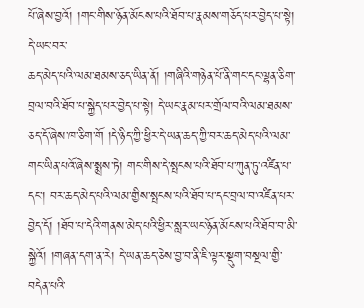པོ་ཞེས་བྱའོ། །གང་གིས་ཉོན་མོངས་པའི་ཐོབ་པ་རྣམས་གཅོད་པར་བྱེད་པ་སྟེ། དེ་ཡང་བར་
ཆད་མེད་པའི་ལམ་ཐམས་ཅད་ཡིན་ནོ། །གཞིའི་གཉེན་པོ་ནི་གང་དང་ལྷན་ཅིག་བྲལ་བའི་ཐོབ་པ་སྐྱེད་པར་བྱེད་པ་སྟེ། དེ་ཡང་རྣམ་པར་གྲོལ་བའི་ལམ་ཐམས་ཅད་དོ་ཞེས་ཁ་ཅིག་གོ །དེ་ཉིད་ཀྱི་ཕྱིར་དེ་ཡན་ཆད་ཀྱི་བར་ཆད་མེད་པའི་ལམ་གང་ཡིན་པའོ་ཞེས་སྨྲས་ཏེ། གང་གིས་དེ་སྤངས་པའི་ཐོབ་པ་ཀུན་ཏུ་འཛིན་པ་དང་། བར་ཆད་མེད་པའི་ལམ་གྱིས་སྤངས་པའི་ཐོབ་པ་དང་བྲལ་བ་འཛིན་པར་བྱེད་དོ། །ཐོབ་པ་དེའི་གནས་མེད་པའི་ཕྱིར་སླར་ཡང་ཉོན་མོངས་པའི་ཐོབ་བ་མི་སྐྱེའོ། །གཞན་དག་ན་རེ། དེ་ཡན་ཆད་ཅེས་བྱ་བ་ནི་ཇི་ལྟར་སྡུག་བསྔལ་གྱི་བདེན་པའི་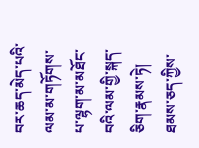བར་ཆད་མེད་པའི་ལམ་མ་གཏོགས་པ་ལྷག་མ་མཐོང་བའི་ལམ་གྱི་སྐད་ཅིག་རྣམས་ཏེ། ཐམས་ཅད་ཀྱིས་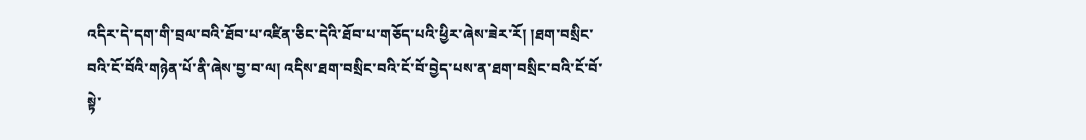འདིར་དེ་དག་གི་བྲལ་བའི་ཐོབ་པ་འཛིན་ཅིང་དེའི་ཐོབ་པ་གཅོད་པའི་ཕྱིར་ཞེས་ཟེར་རོ། །ཐག་བསྲིང་བའི་ངོ་བོའི་གཉེན་པོ་ནི་ཞེས་བྱ་བ་ལ། འདིས་ཐག་བསྲིང་བའི་ངོ་བོ་བྱེད་པས་ན་ཐག་བསྲིང་བའི་ངོ་བོ་སྟེ་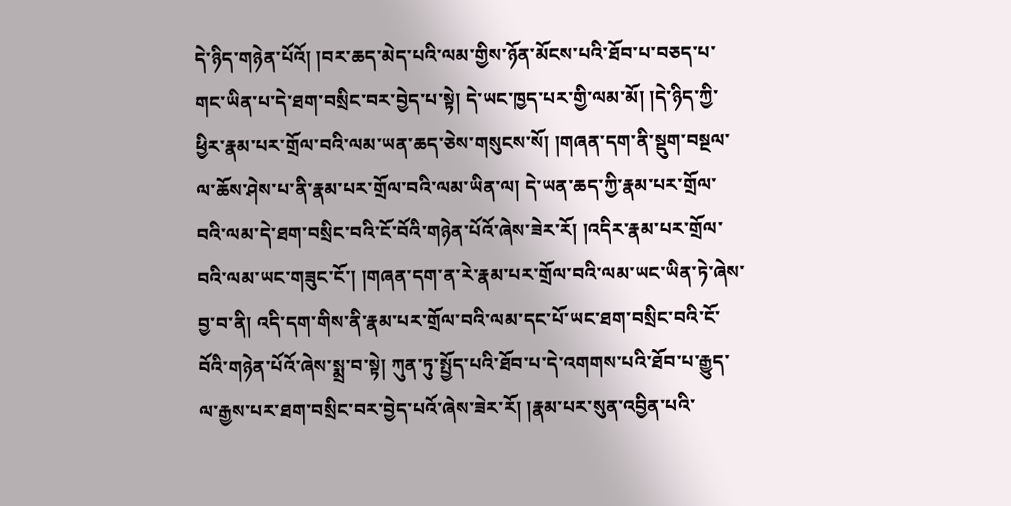དེ་ཉིད་གཉེན་པོའོ། །བར་ཆད་མེད་པའི་ལམ་གྱིས་ཉོན་མོངས་པའི་ཐོབ་པ་བཅད་པ་གང་ཡིན་པ་དེ་ཐག་བསྲིང་བར་བྱེད་པ་སྟེ། དེ་ཡང་ཁྱད་པར་གྱི་ལམ་མོ། །དེ་ཉིད་ཀྱི་ཕྱིར་རྣམ་པར་གྲོལ་བའི་ལམ་ཡན་ཆད་ཅེས་གསུངས་སོ། །གཞན་དག་ནི་སྡུག་བསྔལ་ལ་ཆོས་ཤེས་པ་ནི་རྣམ་པར་གྲོལ་བའི་ལམ་ཡིན་ལ། དེ་ཡན་ཆད་ཀྱི་རྣམ་པར་གྲོལ་བའི་ལམ་དེ་ཐག་བསྲིང་བའི་ངོ་བོའི་གཉེན་པོའོ་ཞེས་ཟེར་རོ། །འདིར་རྣམ་པར་གྲོལ་བའི་ལམ་ཡང་གཟུང་ངོ་། །གཞན་དག་ན་རེ་རྣམ་པར་གྲོལ་བའི་ལམ་ཡང་ཡིན་ཏེ་ཞེས་བྱ་བ་ནི། འདི་དག་གིས་ནི་རྣམ་པར་གྲོལ་བའི་ལམ་དང་པོ་ཡང་ཐག་བསྲིང་བའི་ངོ་བོའི་གཉེན་པོའོ་ཞེས་སྨྲ་བ་སྟེ། ཀུན་ཏུ་སྤྱོད་པའི་ཐོབ་པ་དེ་འགགས་པའི་ཐོབ་པ་རྒྱུད་ལ་རྒྱས་པར་ཐག་བསྲིང་བར་བྱེད་པའོ་ཞེས་ཟེར་རོ། །རྣམ་པར་སུན་འབྱིན་པའི་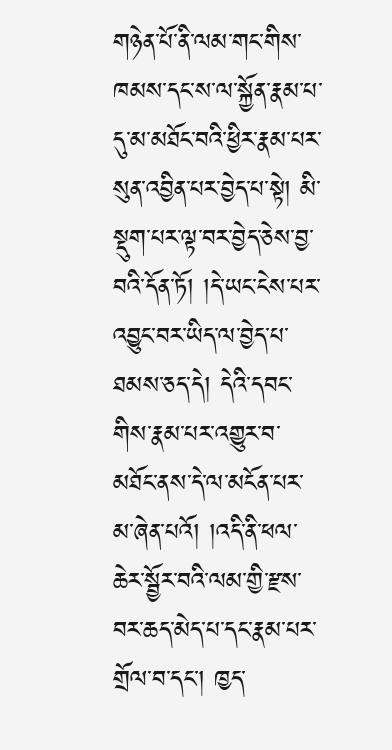གཉེན་པོ་ནི་ལམ་གང་གིས་ཁམས་དང་ས་ལ་སྐྱོན་རྣམ་པ་དུ་མ་མཐོང་བའི་ཕྱིར་རྣམ་པར་སུན་འབྱིན་པར་བྱེད་པ་སྟེ། མི་སྡུག་པར་ལྟ་བར་བྱེད་ཅེས་བྱ་བའི་དོན་ཏོ། །དེ་ཡང་ངེས་པར་འབྱུང་བར་ཡིད་ལ་བྱེད་པ་ཐམས་ཅད་དེ། དེའི་དབང་གིས་རྣམ་པར་འགྱུར་བ་མཐོང་ནས་དེ་ལ་མངོན་པར་མ་ཞེན་པའོ། །འདི་ནི་ཕལ་ཆེར་སྦྱོར་བའི་ལམ་གྱི་རྫས་བར་ཆད་མེད་པ་དང་རྣམ་པར་གྲོལ་བ་དང་། ཁྱད་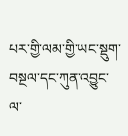པར་གྱི་ལམ་གྱི་ཡང་སྡུག་བསྔལ་དང་ཀུན་འབྱུང་ལ་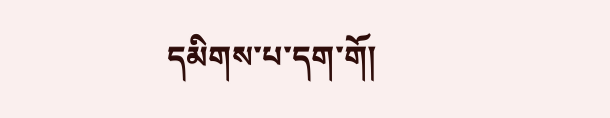དམིགས་པ་དག་གོ།